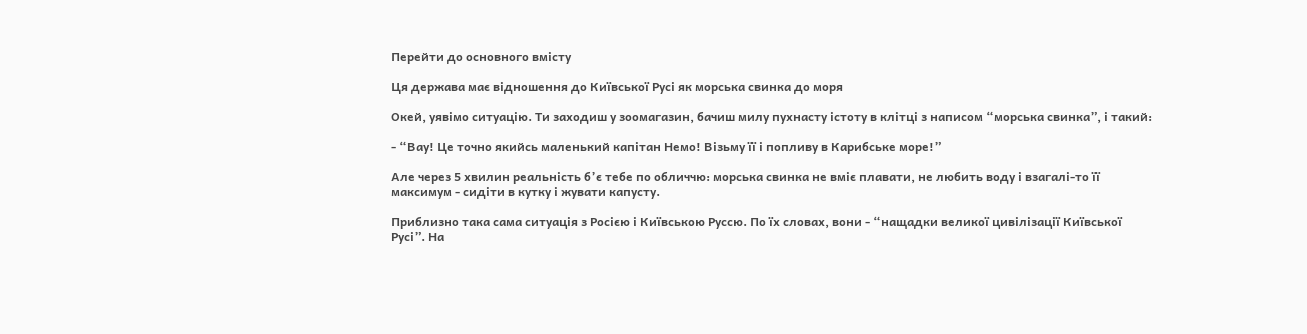Перейти до основного вмісту

Ця держава має відношення до Київської Русі як морська свинка до моря

Окей, уявімо ситуацію. Ти заходиш у зоомагазин, бачиш милу пухнасту істоту в клітці з написом “морська свинка”, і такий:

- “Вау! Це точно якийсь маленький капітан Немо! Візьму її і попливу в Карибське море!”

Але через 5 хвилин реальність б’є тебе по обличчю: морська свинка не вміє плавати, не любить воду і взагалі-то її максимум - сидіти в кутку і жувати капусту.

Приблизно така сама ситуація з Росією і Київською Руссю. По їх словах, вони - “нащадки великої цивілізації Київської Русі”. На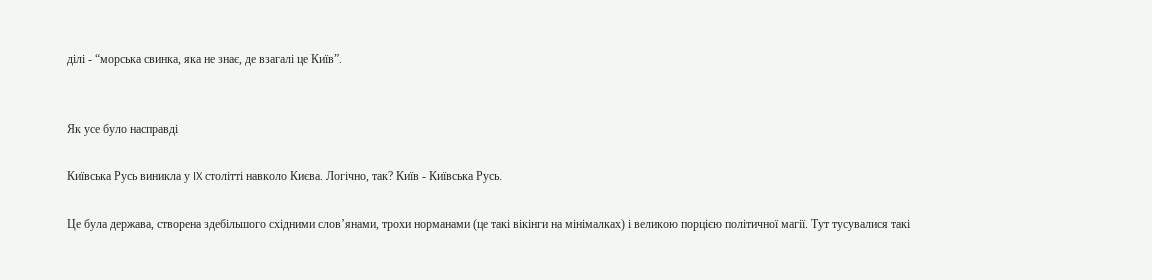ділі - “морська свинка, яка не знає, де взагалі це Київ”.


Як усе було насправді

Київська Русь виникла у IX столітті навколо Києва. Логічно, так? Київ - Київська Русь.

Це була держава, створена здебільшого східними слов’янами, трохи норманами (це такі вікінги на мінімалках) і великою порцією політичної магії. Тут тусувалися такі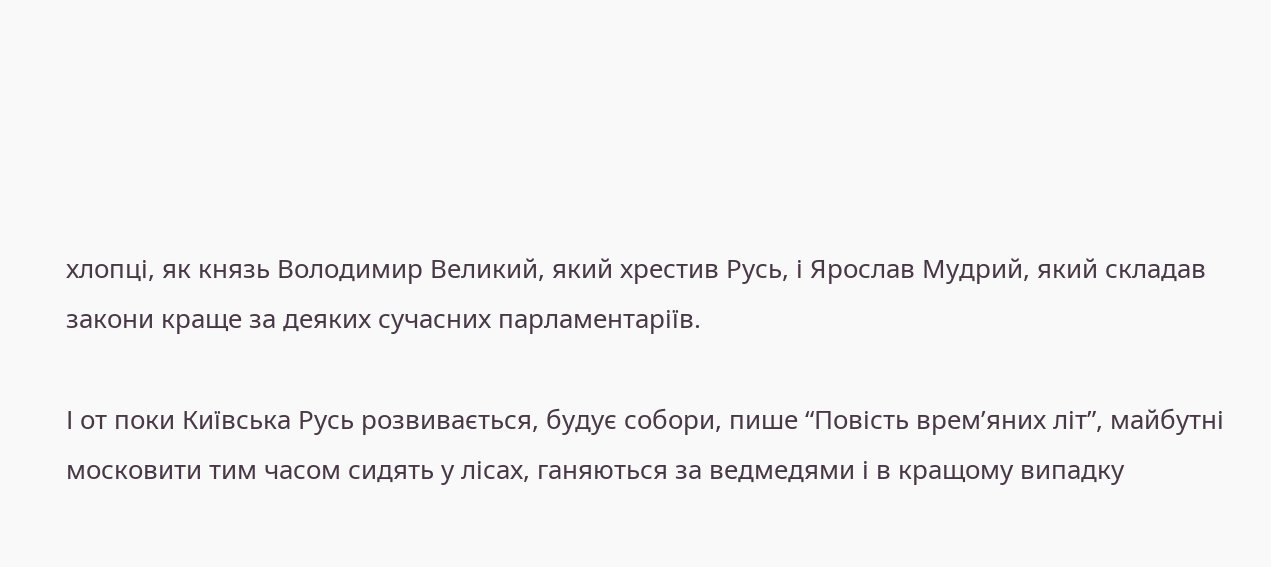хлопці, як князь Володимир Великий, який хрестив Русь, і Ярослав Мудрий, який складав закони краще за деяких сучасних парламентаріїв.

І от поки Київська Русь розвивається, будує собори, пише “Повість врем’яних літ”, майбутні московити тим часом сидять у лісах, ганяються за ведмедями і в кращому випадку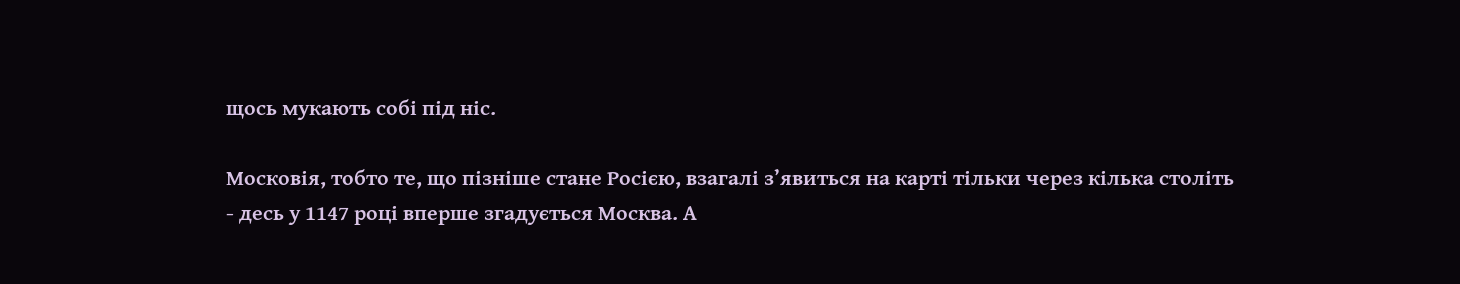щось мукають собі під ніс.

Московія, тобто те, що пізніше стане Росією, взагалі з’явиться на карті тільки через кілька століть - десь у 1147 році вперше згадується Москва. А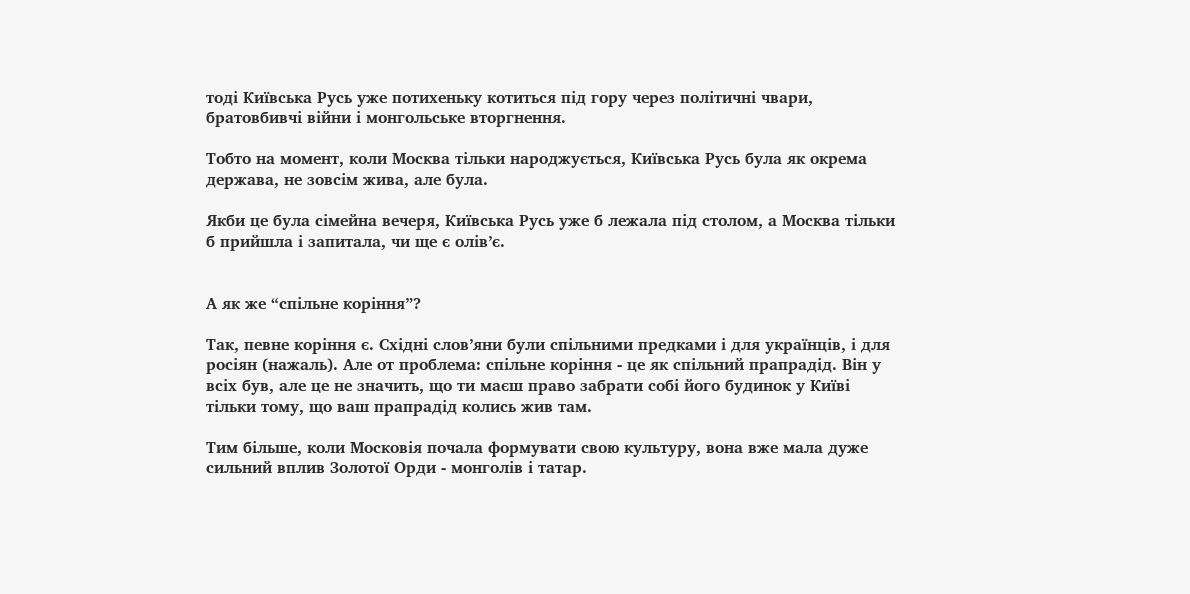тоді Київська Русь уже потихеньку котиться під гору через політичні чвари, братовбивчі війни і монгольське вторгнення.

Тобто на момент, коли Москва тільки народжується, Київська Русь була як окрема держава, не зовсім жива, але була.

Якби це була сімейна вечеря, Київська Русь уже б лежала під столом, а Москва тільки б прийшла і запитала, чи ще є олів’є.


А як же “спільне коріння”?

Так, певне коріння є. Східні слов’яни були спільними предками і для українців, і для росіян (нажаль). Але от проблема: спільне коріння - це як спільний прапрадід. Він у всіх був, але це не значить, що ти маєш право забрати собі його будинок у Київі тільки тому, що ваш прапрадід колись жив там.

Тим більше, коли Московія почала формувати свою культуру, вона вже мала дуже сильний вплив Золотої Орди - монголів і татар.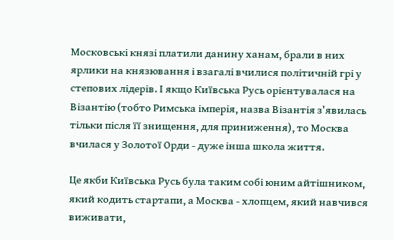Московські князі платили данину ханам, брали в них ярлики на князювання і взагалі вчилися політичній грі у степових лідерів. І якщо Київська Русь орієнтувалася на Візантію (тобто Римська імперія, назва Візантія з’явилась тільки після її знищення, для приниження), то Москва вчилася у Золотої Орди - дуже інша школа життя.

Це якби Київська Русь була таким собі юним айтішником, який кодить стартапи, а Москва - хлопцем, який навчився виживати,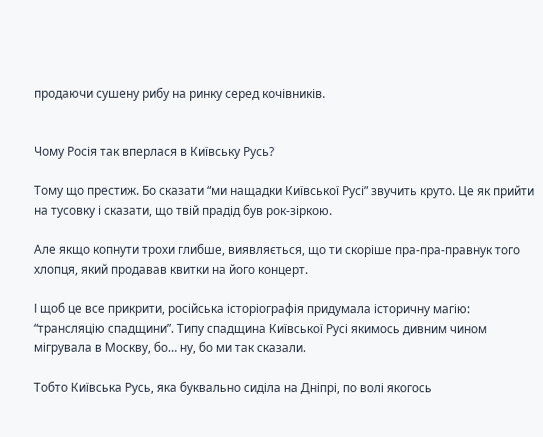продаючи сушену рибу на ринку серед кочівників.


Чому Росія так вперлася в Київську Русь?

Тому що престиж. Бо сказати “ми нащадки Київської Русі” звучить круто. Це як прийти на тусовку і сказати, що твій прадід був рок-зіркою.

Але якщо копнути трохи глибше, виявляється, що ти скоріше пра-пра-правнук того хлопця, який продавав квитки на його концерт.

І щоб це все прикрити, російська історіографія придумала історичну магію: “трансляцію спадщини”. Типу спадщина Київської Русі якимось дивним чином мігрувала в Москву, бо… ну, бо ми так сказали.

Тобто Київська Русь, яка буквально сиділа на Дніпрі, по волі якогось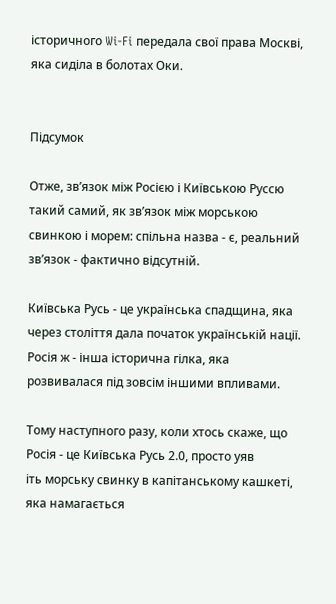історичного Wi-Fi передала свої права Москві, яка сиділа в болотах Оки.


Підсумок

Отже, зв’язок між Росією і Київською Руссю такий самий, як зв’язок між морською свинкою і морем: спільна назва - є, реальний зв’язок - фактично відсутній.

Київська Русь - це українська спадщина, яка через століття дала початок українській нації. Росія ж - інша історична гілка, яка розвивалася під зовсім іншими впливами.

Тому наступного разу, коли хтось скаже, що Росія - це Київська Русь 2.0, просто уяв
іть морську свинку в капітанському кашкеті, яка намагається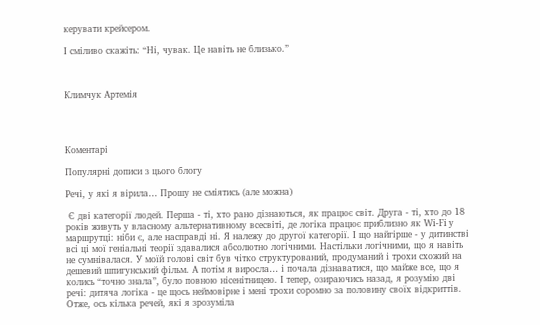керувати крейсером.

І сміливо скажіть: “Ні, чувак. Це навіть не близько.”



Климчук Артемія




Коментарі

Популярні дописи з цього блогу

Речі, у які я вірила… Прошу не сміятись (але можна)

 Є дві категорії людей. Перша - ті, хто рано дізнаються, як працює світ. Друга - ті, хто до 18 років живуть у власному альтернативному всесвіті, де логіка працює приблизно як Wi-Fi у маршрутці: ніби є, але насправді ні. Я належу до другої категорії. І що найгірше - у дитинстві всі ці мої геніальні теорії здавалися абсолютно логічними. Настільки логічними, що я навіть не сумнівалася. У моїй голові світ був чітко структурований, продуманий і трохи схожий на дешевий шпигунський фільм. А потім я виросла… і почала дізнаватися, що майже все, що я колись “точно знала”, було повною нісенітницею. І тепер, озираючись назад, я розумію дві речі: дитяча логіка - це щось неймовірне і мені трохи соромно за половину своїх відкриттів. Отже, ось кілька речей, які я зрозуміла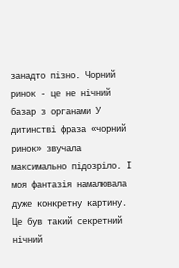занадто пізно. Чорний ринок - це не нічний базар з органами У дитинстві фраза «чорний ринок» звучала максимально підозріло. І моя фантазія намалювала дуже конкретну картину. Це був такий секретний нічний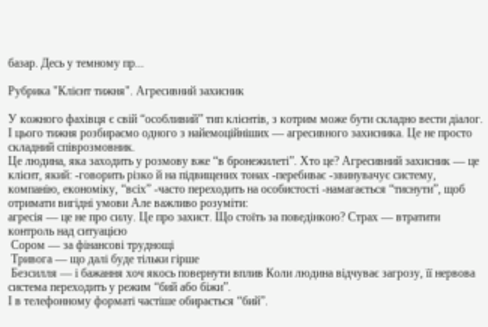базар. Десь у темному пр...

Рубрика "Клієнт тижня". Агресивний захисник

У кожного фахівця є свій “особливий” тип клієнтів, з котрим може бути складно вести діалог.
І цього тижня розбираємо одного з найемоційніших — агресивного захисника. Це не просто складний співрозмовник.
Це людина, яка заходить у розмову вже “в бронежилеті”. Хто це? Агресивний захисник — це клієнт, який: -говорить різко й на підвищених тонах -перебиває -звинувачує систему, компанію, економіку, “всіх” -часто переходить на особистості -намагається “тиснути”, щоб отримати вигідні умови Але важливо розуміти:
агресія — це не про силу. Це про захист. Що стоїть за поведінкою? Страх — втратити контроль над ситуацією
 Сором — за фінансові труднощі
 Тривога — що далі буде тільки гірше
 Безсилля — і бажання хоч якось повернути вплив Коли людина відчуває загрозу, її нервова система переходить у режим “бий або біжи”.
І в телефонному форматі частіше обирається “бий”.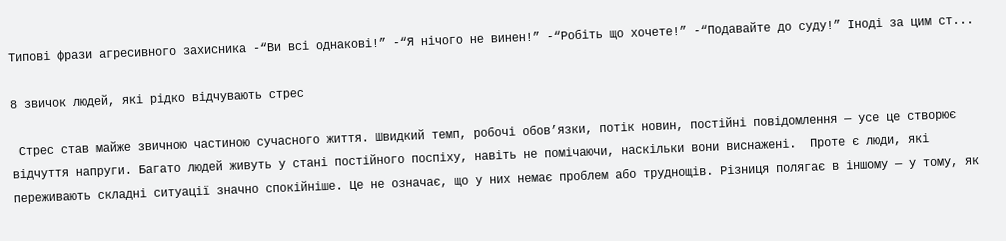Типові фрази агресивного захисника -“Ви всі однакові!” -“Я нічого не винен!” -“Робіть що хочете!” -“Подавайте до суду!” Іноді за цим ст...

8 звичок людей, які рідко відчувають стрес

 Стрес став майже звичною частиною сучасного життя. Швидкий темп, робочі обов’язки, потік новин, постійні повідомлення — усе це створює відчуття напруги. Багато людей живуть у стані постійного поспіху, навіть не помічаючи, наскільки вони виснажені.  Проте є люди, які переживають складні ситуації значно спокійніше. Це не означає, що у них немає проблем або труднощів. Різниця полягає в іншому — у тому, як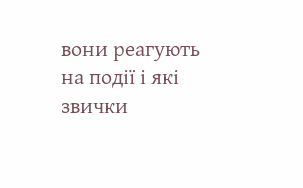вони реагують на події і які звички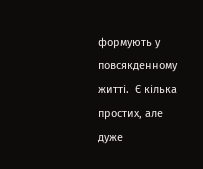формують у повсякденному житті.  Є кілька простих, але дуже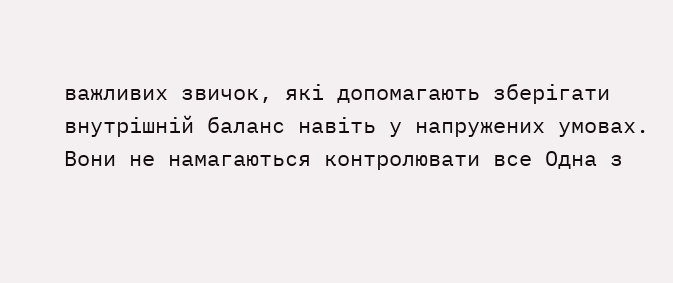важливих звичок, які допомагають зберігати внутрішній баланс навіть у напружених умовах. Вони не намагаються контролювати все Одна з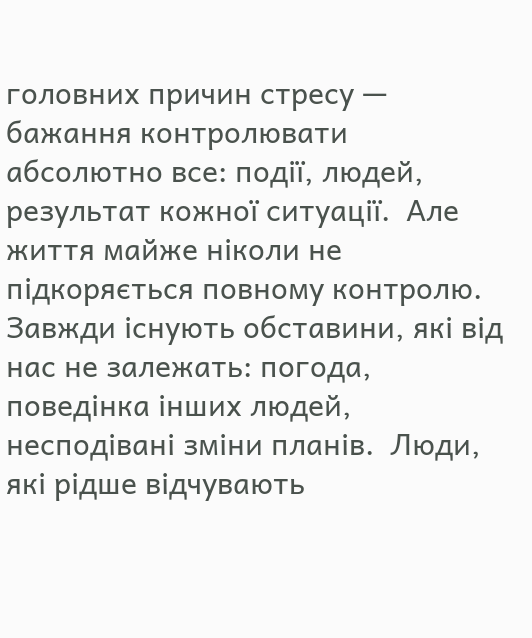головних причин стресу — бажання контролювати абсолютно все: події, людей, результат кожної ситуації.  Але життя майже ніколи не підкоряється повному контролю. Завжди існують обставини, які від нас не залежать: погода, поведінка інших людей, несподівані зміни планів.  Люди, які рідше відчувають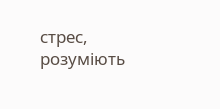стрес, розуміють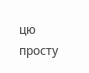цю просту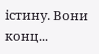істину. Вони конц...